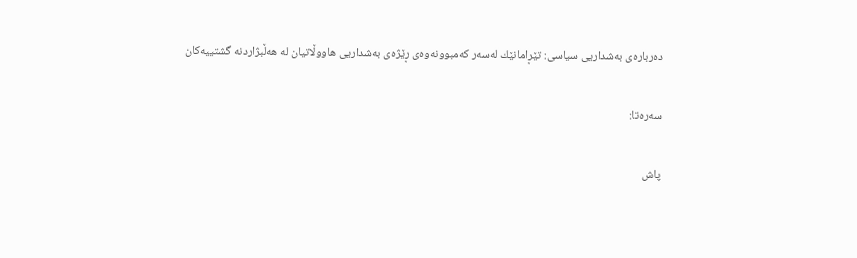ده‌رباره‌ی به‌شداریی سیاسی: تێڕامانێك له‌سه‌ر كه‌مبوونه‌وه‌ی ڕێژه‌ی به‌شداریی هاووڵاتیان له‌ هه‌ڵبژاردنه‌ گشتییه‌كان

سه‌ره‌تا:

پاش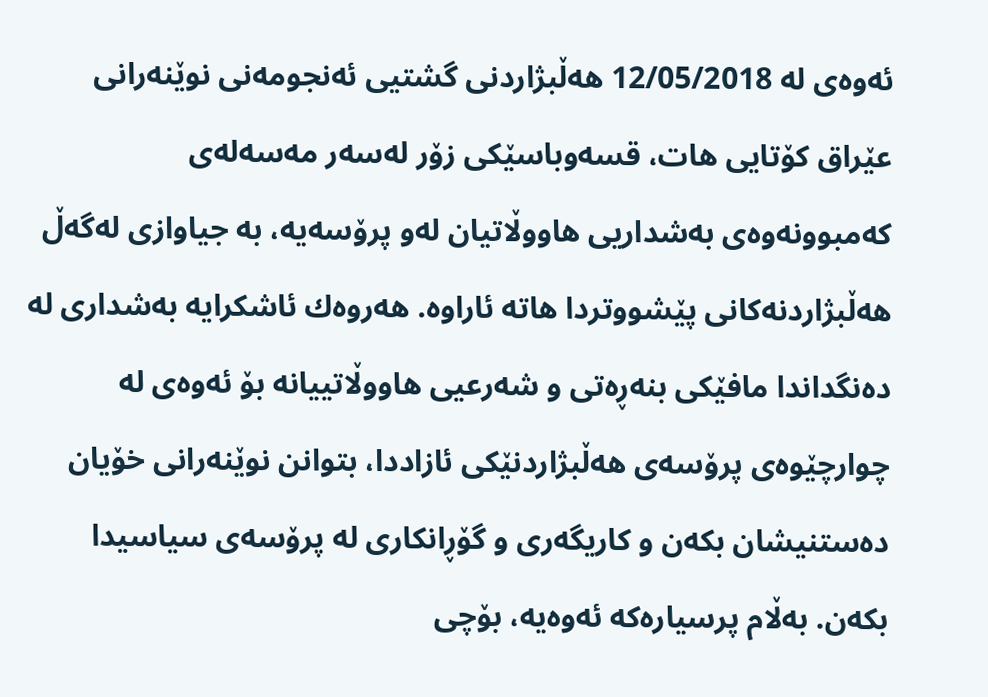ئه‌وه‌ی له‌ 12/05/2018 هه‌ڵبژاردنی گشتیی ئه‌نجومه‌نی نوێنه‌رانی عێراق كۆتایی هات، قسه‌وباسێكی زۆر له‌سه‌ر مه‌سه‌له‌ی كه‌مبوونه‌وه‌ی به‌شداریی هاووڵاتیان له‌و پرۆسه‌یه‌، به‌ جیاوازی له‌گه‌ڵ هه‌ڵبژاردنه‌كانی پێشووتردا هاته‌ ئاراوه‌. هه‌روه‌ك ئاشكرایه‌ به‌شداری له‌ ده‌نگداندا مافێكی بنه‌ڕه‌تی و شه‌رعیی هاووڵاتییانه‌ بۆ ئه‌وه‌ی له‌ چوارچێوه‌ی پرۆسه‌ی هه‌ڵبژاردنێكی ئازاددا، بتوانن نوێنه‌رانی خۆیان ده‌ستنیشان بكه‌ن و كاریگه‌ری و گۆڕانكاری له‌ پرۆسه‌ی سیاسیدا بكه‌ن. به‌ڵام پرسیاره‌كه‌ ئه‌وه‌یه‌، بۆچی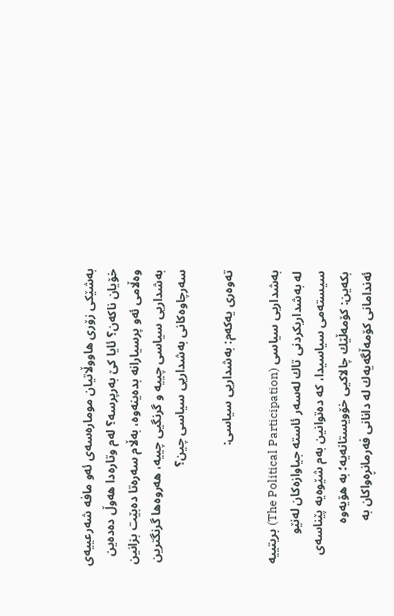به‌شێكی زۆری هاووڵاتیان موماره‌سه‌ی ئه‌و مافه‌ شه‌رعییه‌ی خۆیان ناكه‌ن؟ ئایا كێ به‌رپرسه‌؟‌ له‌م وتاره‌دا هه‌وڵ ده‌ده‌ین وه‌ڵامی ئه‌و پرسیارانه‌‌ بده‌ینه‌وه‌، به‌ڵام سه‌ره‌تا ده‌بێت بزانین به‌شداریی سیاسی چییه‌ و گرنگیی چییه‌، هه‌روه‌ها گرنگترین سه‌رچاوه‌كانی به‌شداریی سیاسی چین؟

ته‌وه‌ری یه‌كه‌م: به‌شداریی سیاسی:

به‌شداریی سیاسی (The Political Participation) بریتییه‌ له‌ به‌شداریكردنی تاك له‌سه‌ر ئاسته‌ جیاوازه‌كان له‌نێو سیسته‌می سیاسیدا، كه‌ ده‌توانین به‌م شێوه‌یه‌ پێناسه‌ی بكه‌ین: كۆمه‌ڵێك چالاكیی خۆویستانه‌یه‌؛ به‌ هۆیه‌وه‌ ئه‌ندامانی كۆمه‌ڵگه‌یه‌ك له ‌دانانی فه‌رمانڕه‌واكان به‌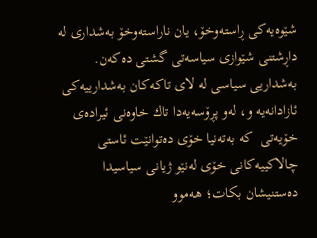شێوه‌یه‌كی ڕاسته‌وخۆ، یان ناراسته‌وخۆ به‌شداری له‌ داڕشتنی شێوازی سیاسه‌تی گشتی ده‌كه‌ن. به‌شداریی سیاسی له‌ لای تاكه‌كان به‌شدارییه‌كی ئازادانه‌یه ‌و، له‌و پڕۆسه‌یه‌دا تاك خاوه‌نی ئیراده‌ی خۆیه‌تی  كه‌ به‌ته‌نیا خۆی ده‌توانێت ئاستی چالاكییه‌كانی خۆی له‌نێو ژیانی سیاسیدا ده‌ستنیشان بكات؛ هه‌موو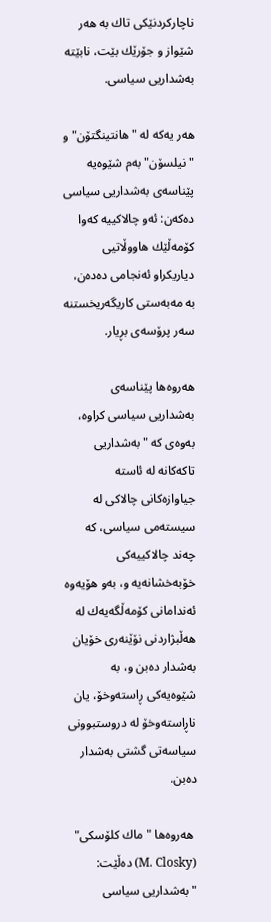ناچاركردنێكی تاك به‌ هه‌ر شێواز و جۆرێك بێت، نابێته‌ به‌شداریی سیاسی.

هه‌ر یه‌كه‌ له‌ "هانتینگتۆن" و "نیلسۆن" به‌م شێوه‌یه‌ پێناسه‌ی به‌شداریی سیاسی ده‌كه‌ن: ئه‌و چالاكییه‌ ‌كه‌وا كۆمه‌ڵێك هاووڵاتیی دیاریكراو ئه‌نجامی ده‌ده‌ن، به‌ مه‌به‌ستی كاریگه‌ریخستنه‌ سه‌ر پرۆسه‌ی بڕیار.

هەروەها پێناسەی بەشداریی سیاسی كراوە، به‌وه‌ی كه‌ "بەشداریی تاكەكانە لە ئاستە جیاوازەكانی چالاكی لە سیستەمی سیاسی، كە چەند چالاكییەكی خۆبەخشانەیە و، بەو هۆیەوە ئەندامانی كۆمەڵگه‌یەك لە هەڵبژاردنی نۆێنەری خۆیان بەشدار دەبن و، بە شێوەیەكی ڕاستەوخۆ، یان ناڕاستەوخۆ لە دروستبوونی سیاسەتی گشتی بەشدار دەبن.

 هه‌روه‌ها "ماك كلۆسكی" (M. Closky) ده‌ڵێت: "به‌شداریی سیاسی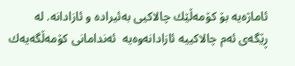ئاماژه‌یه‌ بۆ كۆمه‌ڵێك چالاكیی به‌ئیراده ‌و ئازادانه‌. له‌ ڕێگه‌ی ئه‌م چالاكییه‌ ئازادانه‌وه‌یه‌ ‌ ئه‌ندامانی كۆمه‌ڵگه‌یه‌ك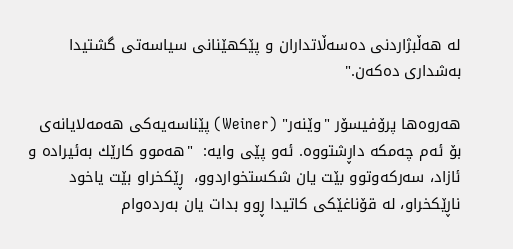له‌ هه‌ڵبژاردنی ده‌سه‌ڵاتداران و پێكهێنانی سیاسه‌تی گشتیدا به‌شداری ده‌كه‌ن."

هه‌روه‌ها پرۆفیسۆر "وێنه‌ر" (Weiner) پێناسه‌یه‌كی هه‌مه‌لایانه‌ی بۆ ئه‌م چه‌مكه‌ داڕشتووه. ئه‌و پێی وایه:  "هه‌موو كارێك به‌ئیراده‌ و ئازاد، سه‌ر‌كه‌وتوو بێت یان شكستخواردوو،  ڕێكخراو بێت یاخود ناڕێكخراو، له‌ قۆناغێكی كاتیدا ڕوو بدات یان به‌رده‌وام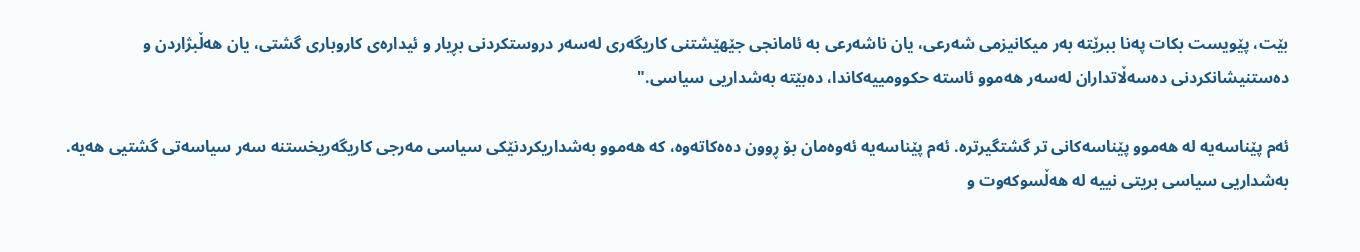بێت، پێویست بكات په‌نا ببرێته‌ به‌ر میكانیزمی شه‌رعی، یان ناشه‌رعی به‌ ئامانجی جێهێشتنی كاریگه‌ری له‌سه‌ر دروستكردنی بڕیار و ئیداره‌ی كاروباری گشتی، یان هه‌ڵبژاردن و ده‌ستنیشانكردنی ده‌سه‌ڵاتداران له‌سه‌ر هه‌موو ئاسته‌ حكوومییه‌كاندا، ده‌بێته‌ به‌شداریی سیاسی."

ئه‌م پێناسه‌یه‌ له‌ هه‌موو پێناسه‌كانی تر گشتگیرتره‌. ئه‌م پێناسه‌یه‌ ئه‌وه‌مان بۆ ڕوون ده‌ه‌كاته‌وه‌، كه‌ هه‌موو به‌شداریكردنێكی سیاسی مه‌رجی كاریگه‌ریخستنه‌ سه‌ر سیاسه‌تی گشتیی هه‌یه. به‌شداریی سیاسی بریتی‌ نییه‌ له‌ هه‌ڵسوكه‌وت و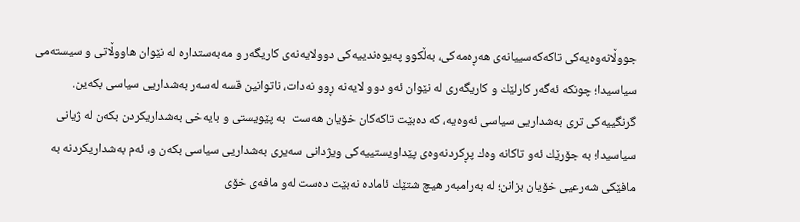جووڵانه‌وه‌یه‌كی تاكه‌كه‌سییانه‌ی هه‌ڕه‌مه‌كی، به‌ڵكوو په‌یوه‌ندییه‌كی دوولایه‌نه‌ی كاریگه‌ر و مه‌به‌ستداره‌ له ‌نێوان هاووڵاتی و سیسته‌می سیاسیدا؛ چونكه‌ ئه‌گه‌ر كارلێك و كاریگه‌ری له ‌نێوان ئه‌و دوو لایه‌نه‌ ڕوو نه‌دات، ناتوانین قسه‌ له‌سه‌ر به‌شداریی سیاسی بكه‌ین. گرنگییه‌كی تری به‌شداریی سیاسی ئه‌وه‌یه‌، كه‌ ده‌بێت تاكه‌كان خۆیان هه‌ست  به‌ پێویستی و بایه‌خی به‌شداریكردن بكه‌ن له‌ ژیانی سیاسیدا؛ به‌ جۆرێك ئه‌و تاكانه‌ وه‌ك پڕكردنه‌وه‌ی پێداویستییه‌كی ویژدانی سه‌یری به‌شداریی سیاسی بكه‌ن و،‌ ئه‌م به‌شداریكردنه‌ به‌ مافێكی شه‌رعیی خۆیان بزانن؛ له‌ به‌رامبه‌ر هیچ شتێك ئاماده‌ نه‌بێت ده‌ست له‌و مافه‌ی خۆی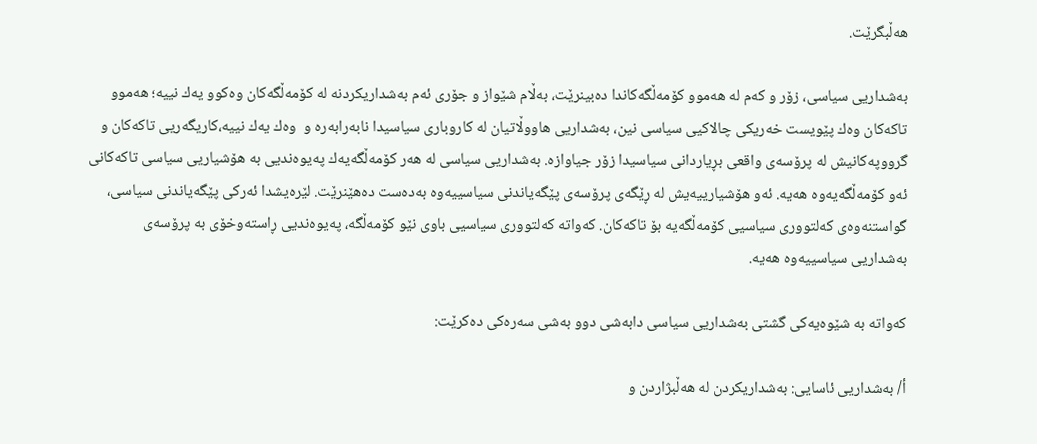هه‌ڵبگرێت.

به‌شداریی سیاسی، زۆر و كه‌م له‌ هه‌موو كۆمه‌ڵگه‌كاندا ده‌بینرێت، به‌ڵام شێواز و جۆری ئه‌م به‌شداریكردنه‌ له‌ كۆمه‌ڵگه‌كان وه‌كوو یه‌ك نییه‌؛ هه‌موو تاكه‌كان وه‌ك پێویست خه‌ریكی چالاكیی سیاسی نین، به‌شداریی هاووڵاتیان له ‌كاروباری سیاسیدا نابه‌رابه‌ره‌ و  وه‌ك یه‌ك نییه‌،كاریگه‌ریی تاكه‌كان و گرووپه‌كانیش له‌ پرۆسه‌ی واقعی بڕیاردانی سیاسیدا زۆر جیاوازه‌. به‌شداریی سیاسی له‌ هه‌ر كۆمه‌ڵگه‌یه‌ك په‌یوه‌ندیی به‌ هۆشیاریی سیاسی تاكه‌كانی ئه‌و كۆمه‌ڵگه‌یه‌وه‌ هه‌یه‌. ئه‌و هۆشیارییه‌یش له‌ ڕێگه‌ی پرۆسه‌ی پێگه‌یاندنی سیاسییه‌وه‌ به‌ده‌ست ده‌هێنرێت. لێره‌یشدا ئه‌ركی پێگه‌یاندنی سیاسی، گواستنه‌وه‌ی ‌كه‌لتووری سیاسیی كۆمه‌ڵگه‌یه‌ بۆ تاكه‌كان. كه‌واته‌ كه‌لتووری سیاسیی باوی نێو كۆمه‌ڵگه، په‌یوه‌ندیی ڕاسته‌وخۆی به‌ پرۆسه‌ی به‌شداریی سیاسییه‌وه‌ هه‌یه‌.

كه‌واته‌ به ‌شێوه‌یه‌كی گشتی به‌شداریی سیاسی دابه‌شی دوو به‌شی سه‌ره‌كی ده‌كرێت:

أ/ به‌شداریی ئاسایی: به‌شداریكردن له‌ هه‌ڵبژاردن و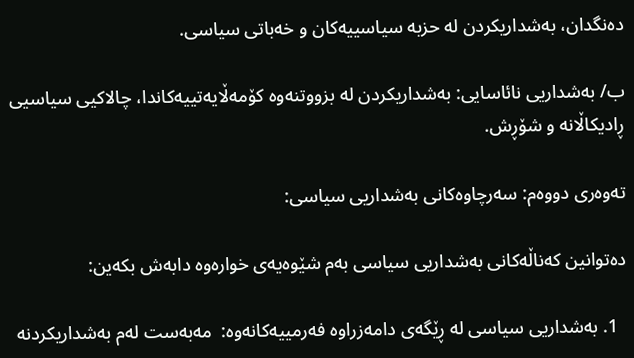ده‌نگدان، به‌شداریكردن له‌ حزبه‌ سیاسییه‌كان و خه‌باتی سیاسی.

ب/ به‌شداریی نائاسایی: به‌شداریكردن له‌ بزووتنه‌وه‌ كۆمه‌ڵایه‌تییه‌كاندا، چالاكیی سیاسیی ڕادیكاڵانه‌ و شۆڕش.

ته‌وه‌ری دووه‌م: سه‌رچاوه‌كانی به‌شداریی سیاسی:

ده‌توانین كه‌ناڵه‌كانی به‌شداریی سیاسی به‌م شێوه‌یه‌ی خواره‌وه‌ دابه‌ش بكه‌ین:

  1. به‌شداریی سیاسی له‌ ڕێگه‌ی دامه‌زراوه‌ فه‌رمییه‌كانه‌وه‌:  مه‌به‌ست له‌م به‌شداریكردنه‌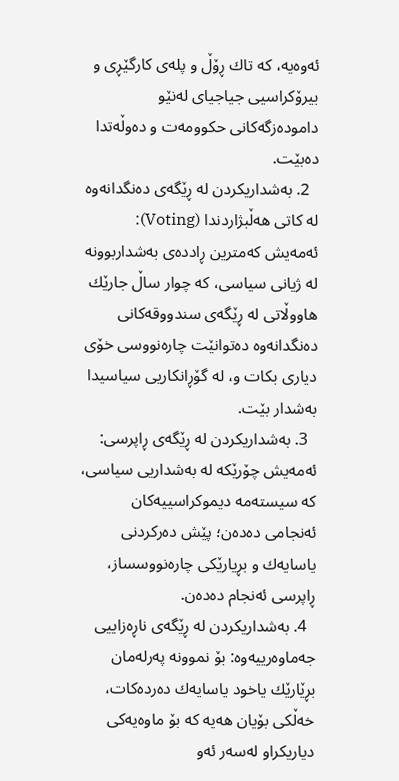ئه‌وه‌یه‌، كه‌ تاك ڕۆڵ و پله‌ی كارگێڕی و بیرۆكراسیی جیاجیای له‌نێو داموده‌زگه‌كانی حكوومه‌ت و ده‌وڵه‌تدا ده‌بێت.
  2. به‌شداریكردن له‌ ڕێگه‌ی ده‌نگدانه‌وه‌ له‌ كاتی هه‌ڵبژاردندا (Voting): ئه‌مه‌یش‌ كه‌مترین ڕادده‌ی به‌شداربوونه‌ له‌ ژیانی سیاسی، كه‌ چوار ساڵ جارێك هاووڵاتی له‌ ڕێگه‌ی سندووقه‌كانی ده‌نگدانه‌وه‌ ده‌توانێت چاره‌نووسی خۆی دیاری بكات و، له‌ گۆڕانكاریی سیاسیدا به‌شدار بێت.
  3. به‌شداریكردن له‌ ڕێگه‌ی ڕاپرسی: ئه‌مه‌یش چۆرێكه‌ له‌ به‌شداریی سیاسی، كه‌ سیسته‌مه‌ دیموكراسییه‌كان ئه‌نجامی ده‌ده‌ن؛ پێش ده‌ركردنی یاسایه‌ك و بڕیارێكی چاره‌نووسساز، ڕاپرسی ئه‌نجام ده‌ده‌ن.
  4. به‌شداریكردن له‌ ڕێگه‌ی ناڕه‌زاییی جه‌ماوه‌رییه‌وه‌: بۆ نموونه‌ په‌رله‌مان بڕێارێك یاخود یاسایه‌ك ده‌رده‌كات، خه‌ڵكی بۆیان هه‌یه‌ كه‌ بۆ ماوه‌یه‌كی دیاریكراو له‌سه‌ر ئه‌و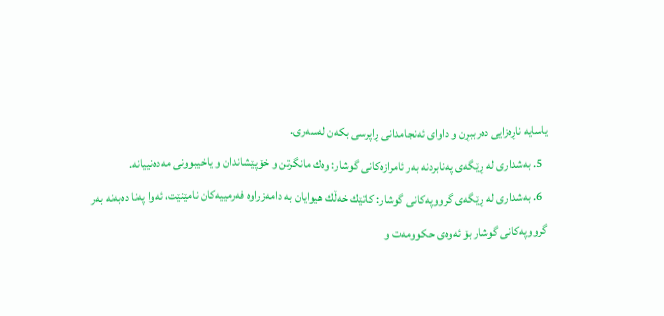یاسایه ناڕه‌زایی ده‌رببڕن‌ و داوای ئه‌نجامدانی ڕاپرسی بكه‌ن له‌سه‌ری.
  5. به‌شداری له‌ ڕێگه‌ی په‌نابردنه‌ به‌ر ئامرازه‌كانی گوشار: وه‌ك مانگرتن و خۆپێشاندان و یاخیبوونی مه‌ده‌نییانه‌.
  6. به‌شداری له‌ ڕێگه‌ی گرووپه‌كانی گوشار: كاتێك خه‌ڵك هیوایان به‌ دامه‌زراوه‌ فه‌رمییه‌كان نامێنێت، ئه‌وا په‌نا ده‌به‌نه‌ به‌ر گرووپه‌كانی گوشار بۆ ئه‌وه‌ی حكوومه‌ت و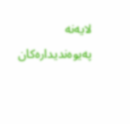لایه‌نه‌ په‌یوه‌ندیداره‌كان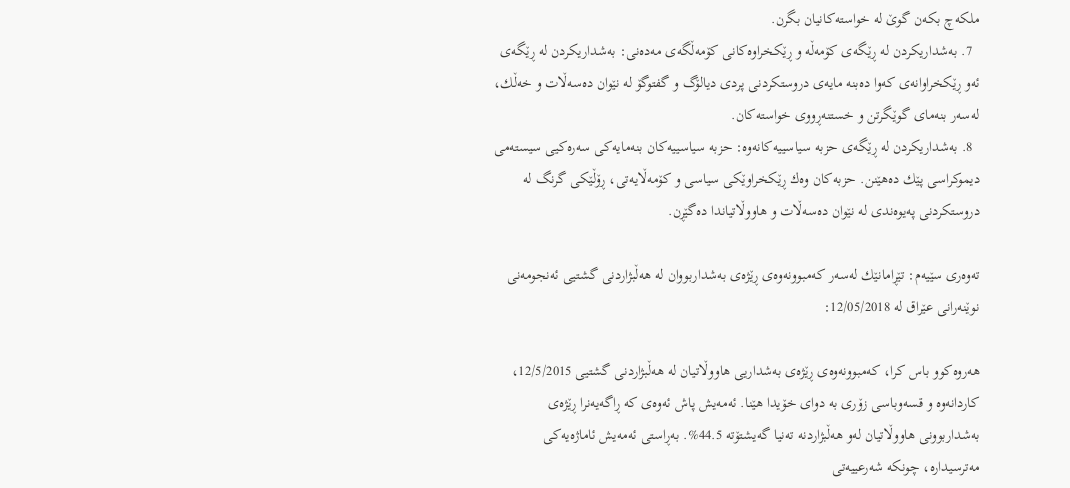ملكه‌چ بكه‌ن گوێ له‌ خواسته‌كانیان بگرن.
  7. به‌شداریكردن له‌ ڕێگه‌ی كۆمه‌ڵه‌ و ڕێكخراوه‌كانی كۆمه‌ڵگه‌ی مه‌ده‌نی: به‌شداریكردن له‌ ڕێگه‌ی ئه‌و ڕێكخراوانه‌ی كه‌وا ده‌بنه‌ مایه‌ی دروستكردنی پردی دیالۆگ و گفتوگۆ له ‌نێوان ده‌سه‌ڵات و خه‌ڵك، له‌سه‌ر بنه‌مای گوێگرتن و خستنه‌ڕووی خواسته‌كان.
  8. به‌شداریكردن له‌ ڕێگه‌ی حزبه‌ سیاسییه‌كانه‌وه: حزبه‌ سیاسییه‌كان بنه‌مایه‌كی سه‌ره‌كیی سیسته‌می دیموكراسی پێك ده‌هێنن. حزبه‌كان وه‌ك ڕێكخراوێكی سیاسی و كۆمه‌ڵایه‌تی، ڕۆڵێكی گرنگ له‌ دروستكردنی په‌یوه‌ندی له ‌نێوان ده‌سه‌ڵات و هاووڵاتیاندا ده‌گێڕن.

ته‌وه‌ری سێیه‌م: تێڕامانێك له‌سه‌ر كه‌مبوونه‌وه‌ی ڕێژه‌ی به‌شداربووان له‌ هه‌ڵبژاردنی گشتیی ئه‌نجومه‌نی نوێنه‌رانی عێراق له‌ 12/05/2018:

هه‌روه‌كوو باس كرا، كه‌مبوونه‌وه‌ی ڕێژه‌ی به‌شداریی هاووڵاتیان له‌ هه‌ڵبژاردنی‌ گشتیی 12/5/2015، كاردانه‌وه‌ و قسه‌وباسی زۆری به ‌دوای خۆیدا هێنا. ئه‌مه‌یش پاش ئه‌وه‌ی كه‌ ڕاگه‌یه‌نرا ڕێژه‌ی به‌شداربوونی هاووڵاتیان له‌و هه‌ڵبژاردنه‌ ته‌نیا گه‌یشتۆته‌ 44.5%. به‌ڕاستی ئه‌مه‌یش ئاماژه‌یه‌كی مه‌ترسیداره‌، چونكه شه‌رعییه‌تی‌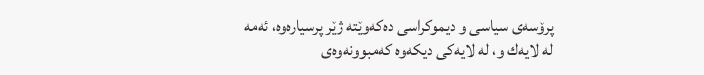پرۆسه‌ی سیاسی و دیموكراسی ده‌كه‌وێته‌ ژێر پرسیاره‌وه،‌ ئه‌مه‌ له ‌لایه‌ك و، له ‌لایه‌كی دیكه‌وه‌ كه‌مبوونه‌وه‌ی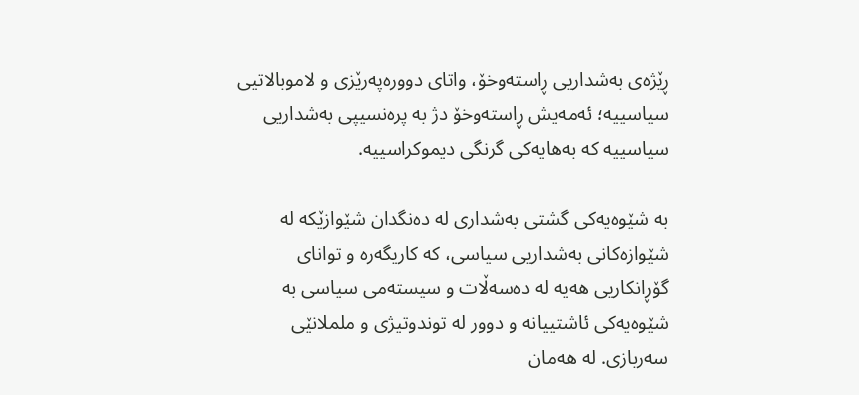ڕێژه‌ی به‌شداریی ڕاسته‌وخۆ، واتای دووره‌په‌رێزی و لاموبالاتیی سیاسییه‌؛ ئه‌مه‌یش ڕاسته‌وخۆ دژ به‌ پره‌نسیپی به‌شداریی سیاسییه‌ كه‌ به‌هایه‌كی گرنگی دیموكراسییه‌.

به ‌شێوه‌یه‌كی گشتی به‌شداری له ده‌نگدان شێوازێكه‌ له‌ شێوازه‌كانی به‌شداریی سیاسی، كه‌ كاریگه‌ره‌ و توانای گۆڕانكاریی هه‌یه‌ له‌ ده‌سه‌ڵات و سیسته‌می سیاسی به‌ شێوه‌یه‌كی ئاشتییانه‌ و دوور له‌ توندوتیژی و ململانێی سه‌ربازی. له‌ هه‌مان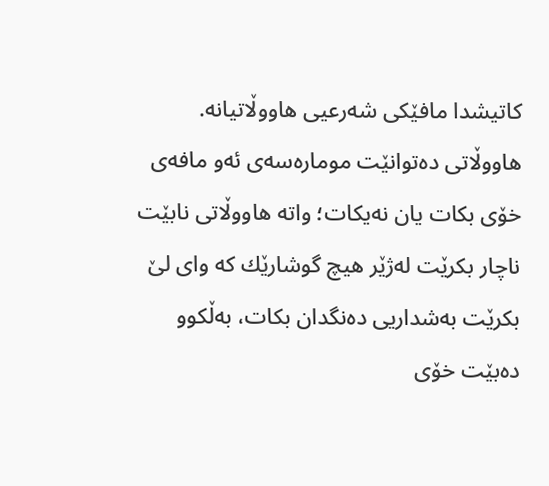كاتیشدا مافێكی شه‌رعیی هاووڵاتیانه‌. هاووڵاتی ده‌توانێت موماره‌سه‌ی ئه‌و مافه‌ی خۆی بكات یان نه‌یكات؛ واته‌ هاووڵاتی نابێت ناچار بكرێت له‌ژێر هیچ گوشارێك كه وای لێ بكرێت به‌شداریی ده‌نگدان بكات، به‌ڵكوو ده‌بێت خۆی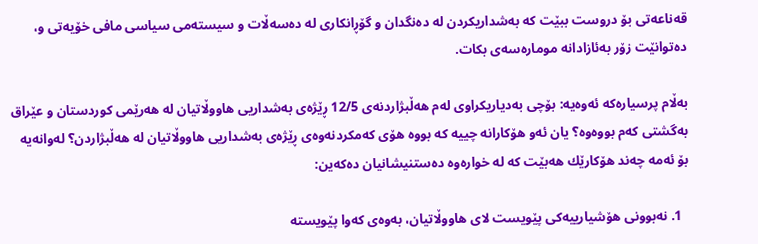قه‌ناعه‌تی بۆ دروست ببێت كه‌ به‌شداریكردن له‌ ده‌نگدان و گۆڕانكاری له‌ ده‌سه‌ڵات و سیسته‌می سیاسی مافی خۆیه‌تی و، ده‌توانێت زۆر به‌ئازادانه‌ موماره‌سه‌ی بكات.

به‌ڵام پرسیاره‌كه‌ ئه‌وه‌یه‌: بۆچی به‌دیاریكراوی له‌م هه‌ڵبژاردنه‌ی 12/5 ڕێژه‌ی به‌شداریی هاووڵاتیان له‌ هه‌رێمی كوردستان و عێراق به‌گشتی كه‌م بووه‌وه‌؟ یان ئه‌و هۆكارانه‌ چییه كه‌ بووه‌ هۆی كه‌مكردنه‌وه‌ی ڕێژه‌ی به‌شداریی هاووڵاتیان له‌ هه‌ڵبژاردن‌؟ له‌وانه‌یه‌ بۆ ئه‌مه‌ چه‌ند هۆكارێك هه‌بێت كه‌ له‌ خواره‌وه‌ ده‌ستنیشانیان ده‌كه‌ین:

  1. نه‌بوونی هۆشیارییه‌كی پێویست لای هاووڵاتیان، به‌وه‌ی كه‌وا پێویسته‌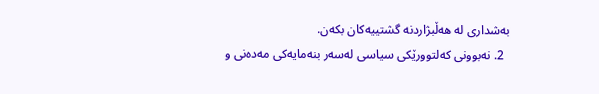به‌شداری له‌ هه‌ڵبژاردنه‌ گشتییه‌كان بكه‌ن.
  2. نه‌بوونی كه‌لتوورێكی سیاسی له‌سه‌ر بنه‌مایه‌كی مه‌ده‌نی و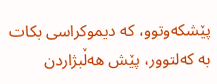پێشكه‌وتوو، كه‌ دیموكراسی بكات به‌ كه‌لتوور، پێش هه‌ڵبژاردن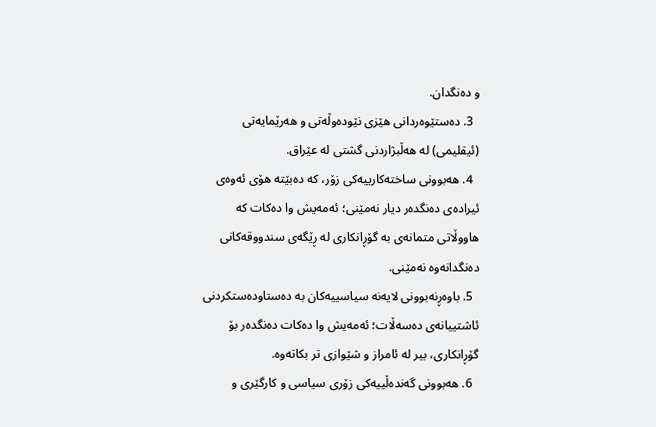و ده‌نگدان.
  3. ده‌ستێوه‌ردانی هێزی نێوده‌وڵه‌تی و هه‌رێمایه‌تی (ئیقلیمی) له‌ هه‌ڵبژاردنی‌ گشتی له‌ عێراق.
  4. هه‌بوونی ساخته‌كارییه‌كی زۆر، كه‌ ده‌بێته‌ هۆی ئه‌وه‌ی ئیراده‌ی ده‌نگده‌ر دیار نه‌مێنی؛ ئه‌مه‌یش وا ده‌كات كه‌ هاووڵاتی متمانه‌ی به‌ گۆڕانكاری له‌ ڕێگه‌ی سندووقه‌كانی ده‌نگدانه‌وه‌ نه‌مێنی.
  5. باوه‌ڕنه‌بوونی لایه‌نه‌ سیاسییه‌كان به‌ ده‌ستاوده‌ستكردنی ئاشتییانه‌ی ده‌سه‌ڵات؛ ئه‌مه‌یش وا ده‌كات ده‌نگده‌ر بۆ گۆڕانكاری، بیر له‌ ئامراز و شێوازی تر بكاته‌وه‌.
  6. هه‌بوونی گه‌نده‌ڵییه‌كی زۆری سیاسی و كارگێری و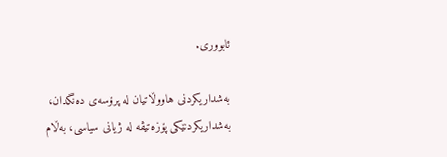ئابووری.

به‌شداریكردنی هاووڵاتیان له‌ پرۆسه‌ی ده‌نگدان، به‌شداریكردنێكی پۆزه‌تیڤه‌ له‌ ژیانی سیاسی، به‌ڵام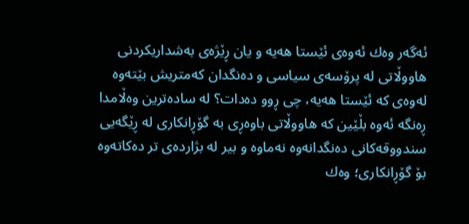ئه‌گه‌ر وه‌ك ئه‌وه‌ی ئێستا هه‌یه‌ و یان ڕێژه‌ی به‌شداریكردنی هاووڵاتی له‌ پرۆسه‌ی سیاسی و ده‌نگدان كه‌متریش بێته‌وه‌ له‌وه‌ی كه‌ ئێستا هه‌یه‌، چی ڕوو ده‌دات؟ له‌ ساده‌ترین وه‌ڵامدا ڕه‌نگه‌ ئه‌وه‌ بڵێین كه‌ هاووڵاتی باوه‌ڕی به‌ گۆڕانكاری له‌ ڕێگه‌یی سندووقه‌كانی ده‌نگدانه‌وه‌ نه‌ماوه‌ و بیر له‌ بژارده‌ی تر ده‌كاته‌وه‌‌ بۆ گۆڕانكاری؛ وه‌ك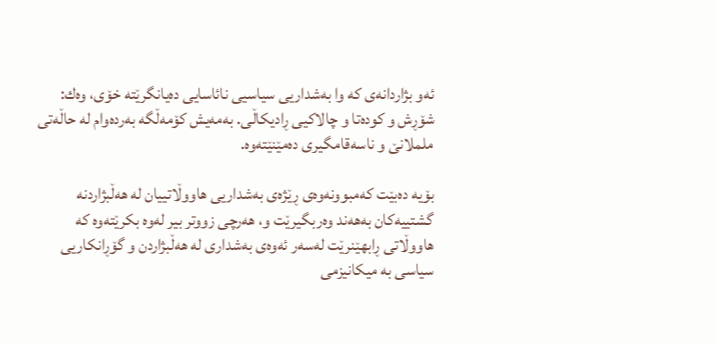ئه‌و بژاردانه‌ی كه‌ وا به‌شداریی سیاسیی نائاسایی ده‌یانگرێته‌ خۆی، وه‌ك: شۆڕش و كوده‌تا و چالاكیی ڕادیكاڵی. به‌مه‌یش كۆمه‌ڵگه‌ به‌رده‌وام له‌ حاڵه‌تی ململانێ و ناسه‌قامگیری ده‌مێنێته‌وه‌.

بۆیه‌ ده‌بێت كه‌مبوونه‌وه‌ی ڕێژه‌ی به‌شداریی هاووڵاتییان له‌ هه‌ڵبژاردنه‌ گشتییه‌كان به‌هه‌ند وه‌ربگیرێت و، هه‌رچی زووتر بیر له‌وه‌ بكرێته‌وه‌ كه‌ هاووڵاتی ڕابهێنرێت له‌سه‌ر ئه‌وه‌ی به‌شداری له‌ هه‌ڵبژاردن و گۆڕانكاریی سیاسی به‌ میكانیزمی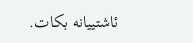ئاشتییانه‌ بكات.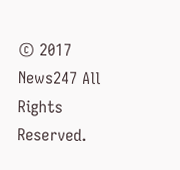© 2017 News247 All Rights Reserved.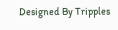Designed By Tripples